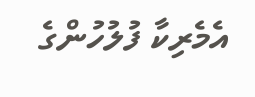އެމެރިކާ ފުލުހުންގެ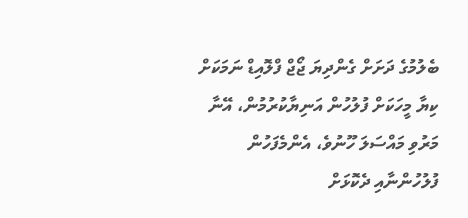ބެލުމުގެ ދަށަށް ގެންދިޔަ ޖޯޖް ފްލޮއިޑް ނަމަކަށް ކިޔާ މީހަކަށް ފުލުހުން އަނިޔާކުރުމުން، އޭނާ މަރުވި މައްސަލަ ހޫނުވެ، އެންމެފަހުން ފުލުހުންނާއި ދެކޮޅަށް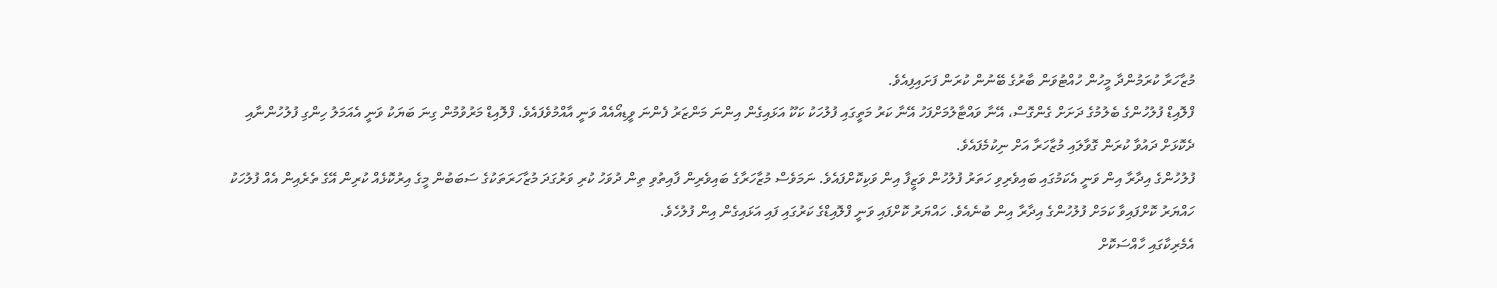މުޒާހަރާ ކުރަމުންދާ މީހުން ހުއްޓުވަން ބާރުގެ ބޭނުން ކުރަން ފަށައިފިއެވެ.
ފްލޮއިޑް ފުލުހުންގެ ބެލުމުގެ ދަށަށް ގެންގޮސް، އޭނާ ވައްޓާލުމަށްފަހު އޭނާ ކަރު މަތީގައި ފުލުހަކު ކަކޫ އަޅައިގެން އިންނަ މަންޒަރު ފެންނަ ވީޑިއޯއެއް ވަނީ އާއްމުވެފައެވެ. ފްލޮއިޑް މަރުވުމުން ގިނަ ބަޔަކު ވަނީ އެއަމަލު ހިންގި ފުލުހުންނާއި ދެކޮޅަށް ދައުވާ ކުރަން ގޮވާލައި މުޒާހަރާ އަށް ނިކުމެފައެވެ.
ފުލުހުންގެ އިދާރާ އިން ވަނީ އެކަމުގައި ބައިވެރިވި ހަތަރު ފުލުހުން ވަޒީފާ އިން ވަކިކޮށްފައެވެ. ނަމަވެސް މުޒާހަރާގެ ބައިވެރިން ފާއިތުވި ތިން ދުވަހު ކުރި ވަރުގަދަ މުޒާހަރަތަކުގެ ސަބަބުން މީގެ އިރުކޮޅެއް ކުރިން އޭގެ ތެރެއިން އެއް ފުލުހަކު ހައްޔަރު ކޮށްފައިވާ ކަމަށް ފުލުހުންގެ އިދާރާ އިން ބުނެއެވެ. ހައްޔަރު ކޮށްފައި ވަނީ ފްލޮއިޑްގެ ކަރުގައި ފައި އަޅައިގެން އިން ފުލުހެވެ.
އެމެރިކާގައި ހާއްސަކޮށް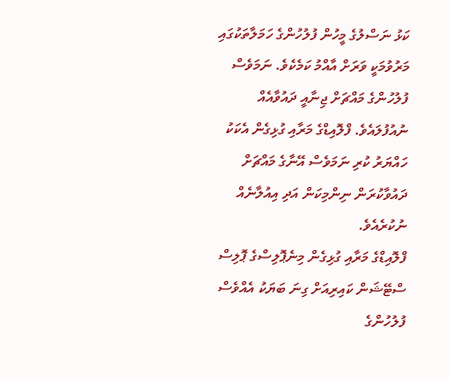ކަޅު ނަސްލުގެ މީހުން ފުލުހުންގެ ހަމަލާތަކުގައި މަރުވުމަކީ ވަރަށް އާއްމު ކަމެކެވެ. ނަމަވެސް ފުލުހުންގެ މައްޗަށް ޖިނާއީ ދައުވާއެއް ނުއުފުލައެވެ. ފްލޮއިޑްގެ މަރާއި ގުޅިގެން އެކަކު ހައްޔަރު ކުރި ނަމަވެސް އޭނާގެ މައްޗަށް ދައުވާކުރަން ނިންމިކަން އަދި އިއުލާނެއް ނުކުރެއެވެ.
ފްލޮއިޑްގެ މަރާއި ގުޅިގެން މިނެޕޮލިސްގެ ޕޮލިސް ސްޓޭޝަން ކައިރިއަށް ގިނަ ބަޔަކު އެއްވެސް ފުލުހުންގެ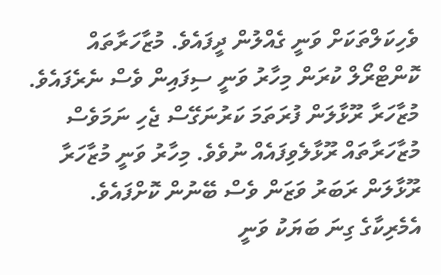ވެހިކަލްތަކަށް ވަނީ ގެއްލުން ދީފައެވެ. މުޒާހަރާތައް ކޮންޓްރޯލް ކުރަން މިހާރު ވަނީ ސިފައިން ވެސް ނެރެފައެވެ. މުޒާހަރާ ރޫޅާލަން ފުރަތަމަ ކަރުނަގޭސް ޖެހި ނަމަވެސް މުޒާހަރާތައް ރޫޅާލެވިފައެއް ނުވެވެ. މިހާރު ވަނީ މުޒާހަރާ ރޫޅާލަން ރަބަރު ވަޒަން ވެސް ބޭނުން ކޮށްފައެވެ.
އެމެރިކާގެ ގިނަ ބަޔަކު ވަނީ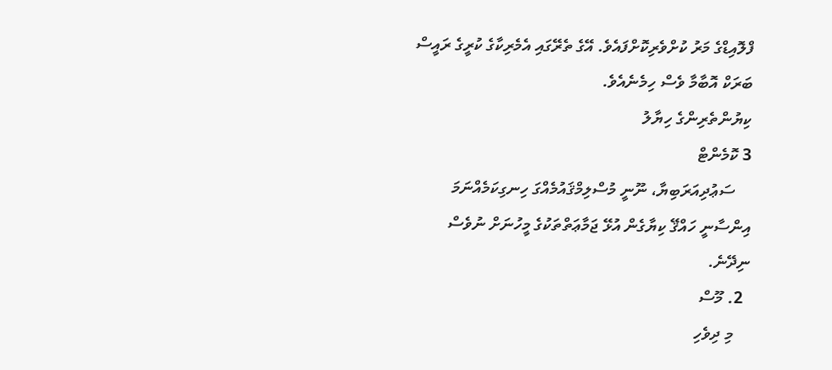ފްލޮއިޑްގެ މަރު ކުށްވެރިކޮށްފައެވެ. އޭގެ ތެރޭގައި އެމެރިކާގެ ކުރީގެ ރައީސް ބަރަކް އޮބާމާ ވެސް ހިމެނެއެވެ.
ކިޔުންތެރިންގެ ހިޔާލު
3 ކޮމެންޓް
    ސަޢުދިއަރަބިޔާ، ނޫނީ މުސްލިމްޤައުމެއްގަ ހިނގިކަމެއްނަމަ އިންސާނީ ހައްޤޭ ކިޔާގެން އުޅޭ ޖަމާޢަތްތަކުގެ މީހުނަށް ނުވެސް ނިދޭނެ.
  2. މޫސް
    މި ދިވެހި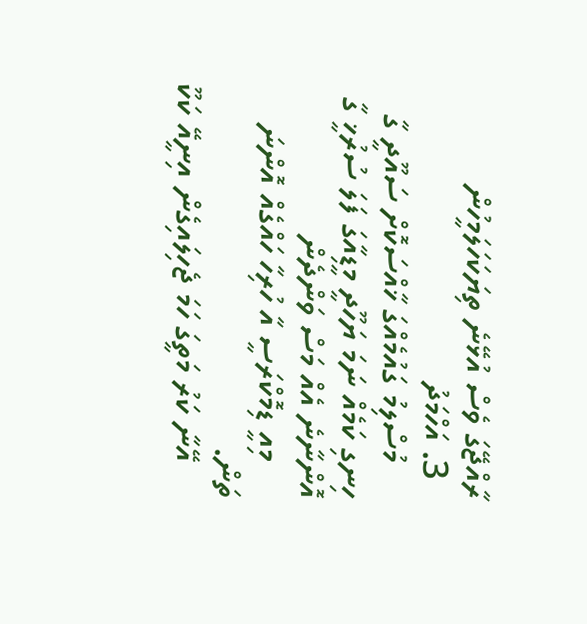ރާއްޖޭގަ ވެސް އުޅޭނެ ތިޔަކަހަލަމީހުން
  3. އަހްމަދު
    މުސްލިމު ގައުމެއްގަ ޚާއްސަކޮށް ސައޫދީ ގާ ހިނގި ކަމެއް ނަމަ ޔަހޫދީ މީޑިއާގަ ފަލަ ސުރުޚީ ގާ އޮންނާނެ އެއް މަސް ވަންދެން
    މިއީ ޑިމޮކްރަސީ އާ ހުރިހާ ހައްގެއް އޮންނަ ތަން.
    އޭނާ ކަރު މަތީގަ ހަމަ ޖެހިލައިގެން އިނީއޭ ކަކޫ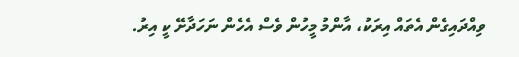ވިއްދައިގެން އެތައް އިރަކު، އާންމު މީހުން ވެސް އެހެން ނަހަދާށޭ ކީ އިރު.